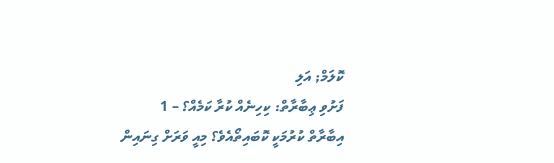ކޮލަމް; އަލި
ފަށުވި ޢިބާރާތް: ކިހިނެއް ކުރާ ކަމެއް؟ – 1
އިބާރާތް ކުރުމަކީ ކޮބައިތޯއެވެ؟ މިއީ ވަރަށް ގިނައިން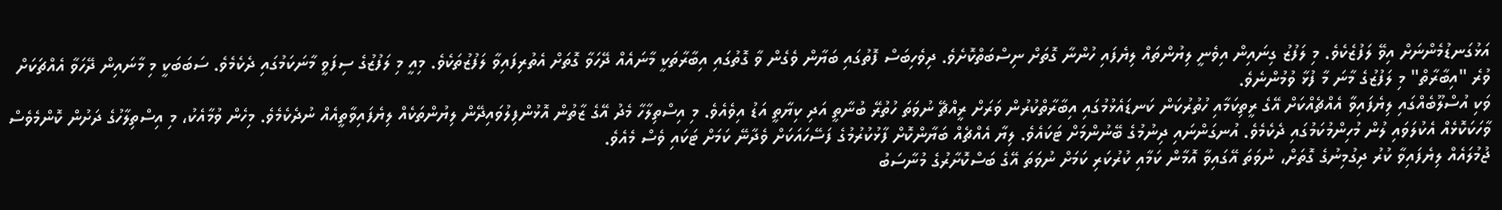އަޅުގަނޑުމެންނަށް އިވޭ ލަފުޒެކެވެ. މި ލަފުޒު ގިނައިން އިވެނީ ލިޔުންތައް ލިޔެފައި ހުންނާ ގޮތަށް ނިސްބަތްކޮށެވެ. ދިވެހިބަސް ފޮތުގައި ބަޔާން ވެގެން ވާ ގޮތުގައި އިބާރާތަކީ މާނައެއް ދޭހަވާ ގޮތަށް އެތުރިފައިވާ ލަފުޒުތަކެވެ. މިއީ މި ލަފުޒުގެ ސިފަވީ މާނަކަމުގައި ދެކެމެވެ. ސަބަބަކީ މި މާނައިން ދޭހަވާ އެއްޗަކަށް ވުރެ "އިބާރާތް" މި ލަފުޒުގެ މާނަ މާ ފުޅާ ވުމުންނެވެ.
ވަކި އުސްލޫބެއްގައި ލިޔެފައިވާ އެއްޗެއްކަށް އޭގެ ރީތިކަމާއި ހުތުރުކަން ކަނޑައެޅުމުގައި އިބާރާތްކުރުން ވަރަށް ރީއްޗޭ ނުވަތަ ހުތުރޭ ބުނާތީ އަދި ކިޔާތީ އަޑު އިވެއެވެ. މި އިސްތިލާހާ މެދު އޭގެ ޒާތުން އޮޅުންފިލުވައިދޭން ލިޔުންތަކެއް ލިޔެފައިވާތީއެއް ނުދެކެމެވެ. މިހެން ވުމާއެކު، މި އިސްތިލާހުގެ ދަށުން ކޮންމެވެސް ވާހަކަކޮޅެއް އެކުލަވައި ލުން މުހިންމުކަމުގައި ދެކެމެވެ. އުނގަންނައި ދިނުމުގެ ބޭނުންމަށް ޓަކައެވެ. ލިޔާ އެއްޗެއް ބަޔާންކޮށް ފާޅުކުރުމުގެ ފަސޭހައަކަށް ވެދާނޭ ކަމަށް ޓަކައި ވެސް މެއެވެ.
ޖުމުލައެއް ލިޔެފައިވާ ކުރު ދިގުމިނުގެ ގޮތަށް، ނުވަތަ އޭގައިވާ އޮމާން ކަމާއި ކުރުކަރި ކަމަށް ނުވަތަ އޭގެ ބަސްކޮށާރުގެ މުނާސަބު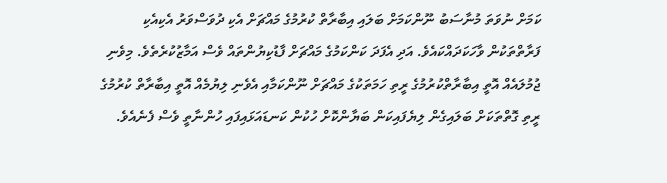ކަމަށް ނުވަތަ މުނާސަބު ނޫންކަމަށް ބަލައި އިބާރާތް ކުރުމުގެ މައްޗަށް އެކި ދުވަސްވަރު އެކިއެކި ފަރާތްތަކުން ވާހަކަދައްކައެވެ. އަދި އެފަދަ ކަންކަމުގެ މައްޗަށް ފާޑުކިޔުންތައް ވެސް އަމާޒުކުރެތެވެ. މިވެނި ޖުމުލައެއް އޮތީ އިބާރާތްކުރުމުގެ ރީތި ހަމަތަކުގެ މައްޗަށް ނޫންކަމާއި އެވެނި ލިޔުމެއް އޮތީ އިބާރާތް ކުރުމުގެ ރީތި ގޮތްތަކަށް ބަލައިގެން ލިޔެފައިކަން ބަޔާންކޮށް ހުކުން ކަނޑައަޅައިފައި ހުންނާތީ ވެސް ފެނެއެވެ.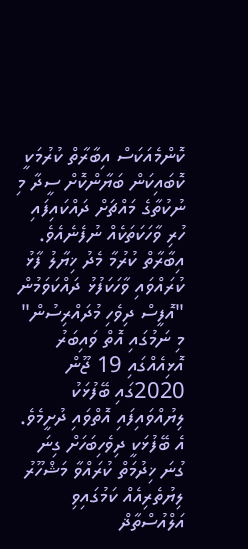ކޮންމެއަކަސް އިބާރާތް ކުރުމަކީ ކޮބައިކަން ބަޔާންކޮށް ސީދާ މި ނުކުތާގެ މައްޗަށް ދައްކައިފައި ހުރި ވާހަކަތަކެއް ނުފެނެއެވެ.
އިބާރާތް ކުރުމާ މެދު ޚިޔާލު ފާޅު ކުރައްވައި ވާހަކަފުޅު ދައްކަވަމުން "އޮފީސް ދިވެހި މުދައްރިސުން" މި ނަމުގައި އޮތް ވައިބަރު އޮޅިއެއްގައި 19 ޖޫން 2020ގައި ބޭފުޅަކު ލިޔުއްވައިފައި އޮތްވައި ދުށީމެވެ. އެ ބޭފުޅަކީ ދިވެހިބަހަށް ގިނަ ގުނަ ޚިދުމަތް ކުރައްވާ މަޝްހޫރު ލިޔުތެރިއެއް ކަމުގައިވި އަލްއުސްތާޛް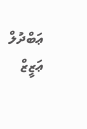ޢަބްދުލް ޢަޒީޒް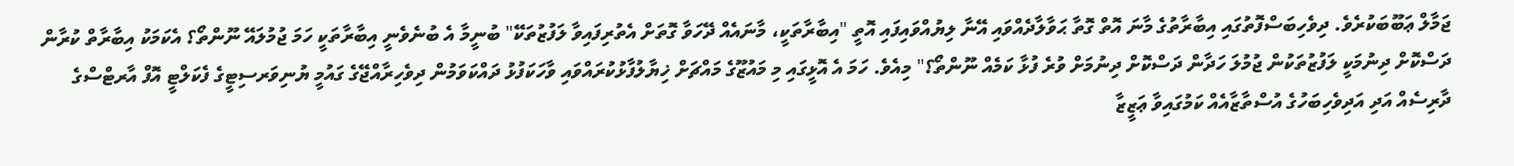ޖަމާލް ޢަބޫބަކުރެވެ. ދިވެހިބަސްފޮތުގައި އިބާރާތުގެ މާނަ އޮތް ގޮތާ ޙަވާލާދެއްވައި އޭނާ ލިޔުއްވައިފައި އޮތީ "އިބާރާތަކީ، މާނައެއް ދޭހަވާ ގޮތަށް އެތުރިފައިވާ ލަފުޒުތަކޭ" ބުނީމާ އެ ބުނެވެނީ އިބާރާތަކީ ހަމަ ޖުމުލައޭ ނޫންތޯ؟ އެކަމަކު އިބާރާތް ކުރާން ދަސްކޮށް ދިނުމަކީ ލަފުޒުތަކުން ޖުމުލަ ހަދާން ދަސްކޮށް ދިނުމަށް ވުރެ ފުޅާ ކަމެއް ނޫންތޯ؟" މިއެވެ. ހަމަ އެ އޮޅީގައި މި މައުޒޫގެ މައްޗަށް ޚިޔާލުފާޅުކުރައްވައި ވާހަކަފުޅު ދައްކަވަމުން ދިވެހިރާއްޖޭގެ ގައުމީ ޔުނިވަރސިޓީގެ ފެކަލްޓީ އޮފް އާރޓްސްގެ ދާރިސެއް އަދި އަދިވެހިބަހުގެ އުސްތާޒާއެއް ކަމުގައިވާ ޢަޒީޒާ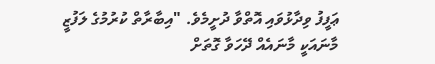ޢަފީފު ވިދާޅުވައި އޮތްވާ ދުށީމެވެ. "އިބާރާތް ކުރުމުގެ ލަފުޒީ މާނައަކީ މާނައެއް ދޭހަވާ ގޮތަށް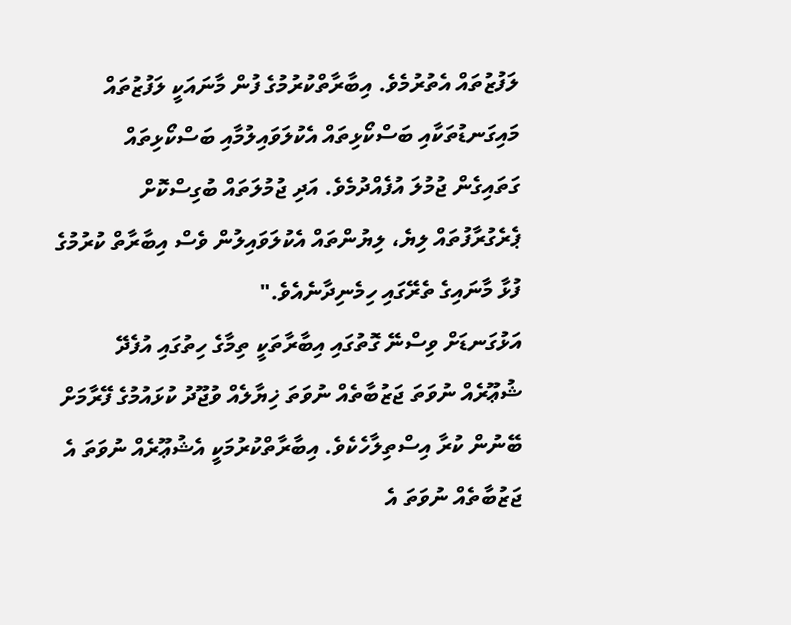ލަފުޒުތައް އެތުރުމެވެ. އިބާރާތްކުރުމުގެ ފުން މާނައަކީ ލަފުޒުތައް މައިގަނޑުތަކާއި ބަސްކޯޅިތައް އެކުލަވައިލުމާއި ބަސްކޯޅިތައް ގަތައިގެން ޖުމުލަ އުފެއްދުމެވެ. އަދި ޖުމުލަތައް ބުގިސްކޮށް ޕެރެގުރާފުތައް ލިޔެ، ލިޔުންތައް އެކުލަވައިލުން ވެސް އިބާރާތް ކުރުމުގެ ފުޅާ މާނައިގެ ތެރޭގައި ހިމެނިދާނެއެވެ."
އަޅުގަނޑަށް ވިސްނޭ ގޮތުގައި އިބާރާތަކީ ތިމާގެ ހިތުގައި އުފެދޭ ޝުޢޫރެއް ނުވަތަ ޖަޒުބާތެއް ނުވަތަ ޚިޔާލެއް ވުޖޫދު ކުޅައުމުގެ ފޭރާމަށް ބޭނުން ކުރާ އިސްތިލާހެކެވެ. އިބާރާތްކުރުމަކީ އެޝުޢޫރެއް ނުވަތަ އެ ޖަޒުބާތެއް ނުވަތަ އެ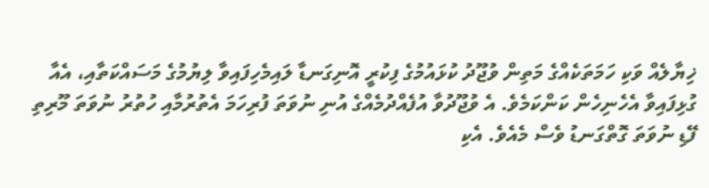ޚިޔާލެއް ވަކި ހަމަތަކެއްގެ މަތިން ވުޖޫދު ކުޅައުމުގެ ފިކުރީ އޮނިގަނޑާ ލައިމެހިފައިވާ ލިޔުމުގެ މަސައްކަތާއި، އެއާ ގުޅިފައިވާ އެހެނިހެން ކަންކަމެވެ. އެ ވުޖޫދުވާ އުފެއްދުމެއްގެ އުނި ނުވަތަ ފުރިހަމަ އެތުރުމާއި ހުތުރު ނުވަތަ މޫރިތި ފޭޑި ނުވަތަ ގޮތްގަނޑު ވެސް މެއެވެ. އެކި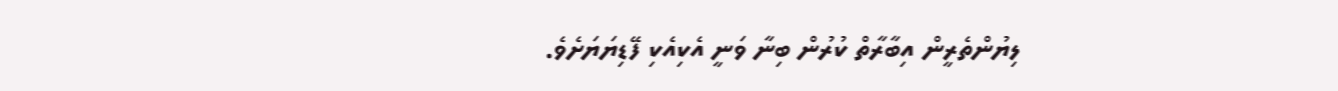ލިޔުންތެރީން އިބާރާތް ކުރުން ބިނާ ވަނީ އެކިއެކި ފޭޑިޔަޔަށެވެ.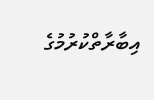އިބާރާތްކުރުމުގެ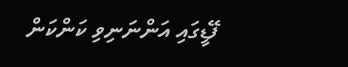ފޭޑީގައި އަންނަނިވި ކަންކަން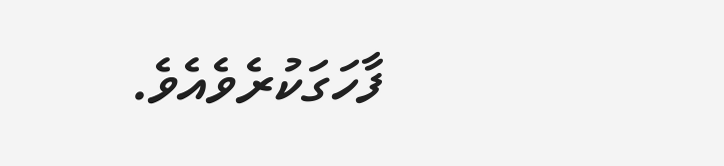ފާހަގަކުރެވެއެވެ.